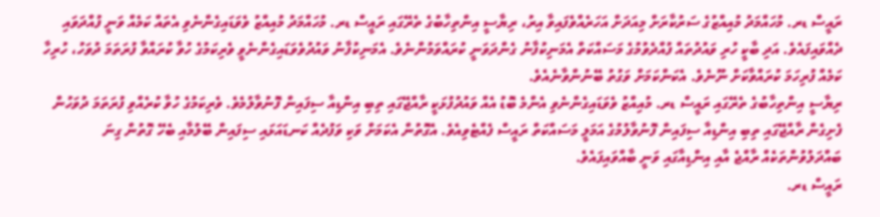ރައީސް ޑރ. މުހައްމަދު މުއިއްޒުގެ ސަރުކާރަށް މިއަދަށް އަހަރެއްވެފައިވާ އިރު، ރިޔާސީ އިންތިހާބުގެ ތެރޭގައި ރައީސް ޑރ. މުހައްމަދު މުއިއްޒު ވެވަޑައިގެންނެވި އެތައް ކަމެއް ވަނީ ފުއްދަވައި ދެއްވައިފައެވެ. އަދި ބާކީ ހުރި ވައުދުތައް ފުއްދެވުމުގެ މަސައްކަތް އެމަނިކުފާނު ގެންދަވަނީ ކުރައްވަމުންނެވެ. އެމަނިކުފާނު ވައުދުވެވަޑައިގެންނެވީ ވެރިކަމުގެ ހުވާ ކުރައްވާ ފުރަތަމަ ދުވަހު، ހުރިހާ ކަމެއް ފުރިހަމަ ކުރައްވާކަށް ނޫނެވެ. އެކަންކަމަށް ވަގުތު ބޭނުންވާނެއެވެ.
ރިޔާސީ އިންތިހާބުގެ ތެރޭގައި ރައީސް ޑރ. މުއިއްޒު ވެވަޑައިގެންނެވި އެންމެ ބޮޑު އެއް ވައުދުފުޅަކީ ރާއްޖޭގައި ތިބި އިންޑިއާ ސިފައިން ފޮނުވާލުމެވެ. ވެރިކަމުގެ ހުވާ ކުރެއްވި ފުރަތަމަ ދުވަހުން ފެށިގެން ރާއްޖޭގައި ތިބި އިންޑިއާ ސިފައިން ފޮނުވާލުމުގެ އަމަލީ މަސައްކަތް ރައީސް ފެއްޓެވިއެވެ. އެގޮތުން އެކަމަށް ވަކި ވަފުދެއް ކަނޑައަޅައި ސިފައިން ބޭލުމާއި ބެހޭ ގޮތުން ގިނަ ބައްދަލުވުންތަކެއް ރާއްޖެ އާއި އިންޑިއާގައި ވަނީ ބާއްވައިފައެވެ.
ރައީސް ޑރ.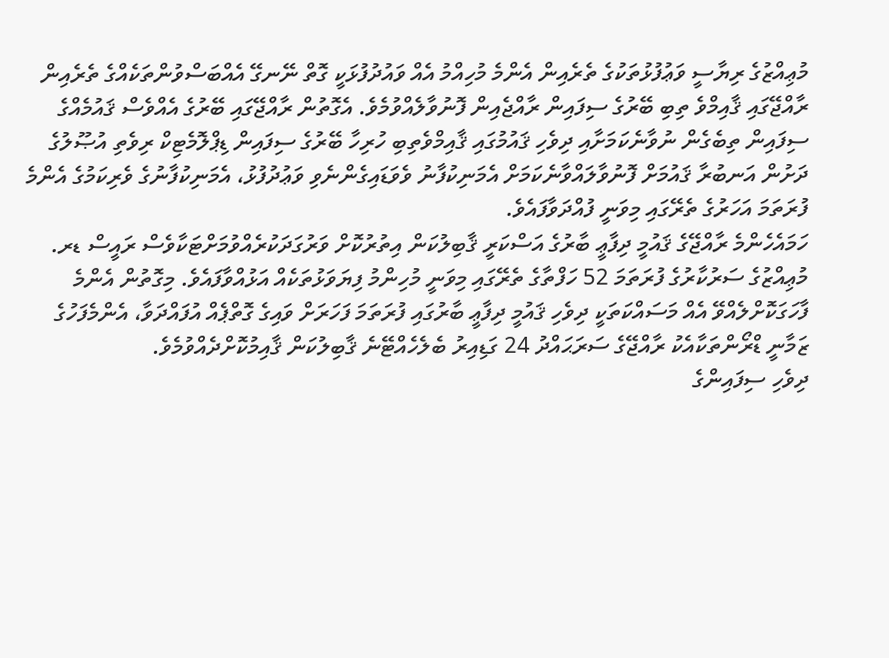މުޢިއްޒުގެ ރިޔާސީ ވަޢުފުޅުތަކުގެ ތެރެއިން އެންމެ މުހިއްމު އެއް ވައުދުފުޅަކީ ގޮތް ނޭނގޭ އެއްބަސްވުންތަކެއްގެ ތެރެއިން ރާއްޖޭގައި ޤާއިމްވެ ތިބި ބޭރުގެ ސިފައިން ރާއްޖެއިން ފޮނުވާލެއްވުމެވެ. އެގޮތުން ރާއްޖޭގައި ބޭރުގެ އެއްވެސް ޤައުމެއްގެ ސިފައިން ތިބެގެން ނުވާނެކަމަށާއި ދިވެހި ޤައުމުގައި ޤާއިމްވެތިބި ހުރިހާ ބޭރުގެ ސިފައިން ޑިޕްލޮމެޓިކް ރިވެތި އުޞޫލުގެ ދަށުން އަނބުރާ ޤައުމަށް ފޮނުވާލައްވާނެކަމަށް އެމަނިކުފާނު ވެވަޑައިގެންނެވި ވަޢުދުފުޅު، އެމަނިކުފާނުގެ ވެރިކަމުގެ އެންމެ ފުރަތަމަ އަހަރުގެ ތެރޭގައި މިވަނީ ފުއްދަވާފައެވެ.
ހަމައެހެންމެ ރާއްޖޭގެ ޤައުމީ ދިފާޢީ ބާރުގެ އަސްކަރީ ޤާބިލުކަން އިތުރުކޮށް ވަރުގަދަކުރެއްވުމަށްޓަކާވެސް ރައީސް ޑރ. މުޢިއްޒުގެ ސަރުކާރުގެ ފުރަތަމަ 52 ހަފްތާގެ ތެރޭގައި މިވަނީ މުހިންމު ފިޔަވަޅުތަކެއް އަޅުއްވާފައެވެ. މިގޮތުން އެންމެ ފާހަގަކޮށްލެއްވޭ އެއް މަސައްކަތަކީ ދިވެހި ޤައުމީ ދިފާޢީ ބާރުގައި ފުރަތަމަ ފަހަރަށް ވައިގެ ގޮތްޕެއް އުފައްދަވާ، އެންމެފަހުގެ ޒަމާނީ ޑްރޯންތަކާއެކު ރާއްޖޭގެ ސަރަޙައްދު 24 ގަޑިއިރު ބެލެހެއްޓޭނެ ޤާބިލުކަން ޤާއިމުކޮށްދެއްވުމެވެ.
ދިވެހި ސިފައިންގެ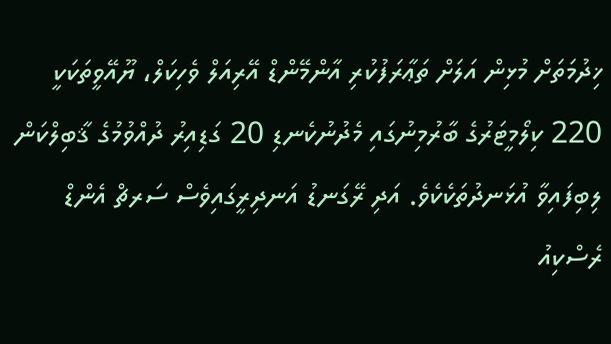ޚިދުމަތަށް މުޅިން އަލަށް ތަޢާރަފުކުރި އާންމޭންޑް އޭރިއަލް ވެހިކަލް، ޔޫއޭވީތަކަކީ 220 ކިލޯމީޓަރުގެ ބާރުމިނުގައި މެދުނުކެނޑި 20 ގަޑިއިރު ދުއްވުމުގެ ޤާބިލްކަން ލިބިފައިވާ އުޅަނދުތަކެކެވެ. އަދި ރޭގަނޑު އަނދިރީގައިވެސް ސަރޗް އެންޑް ރެސްކިއު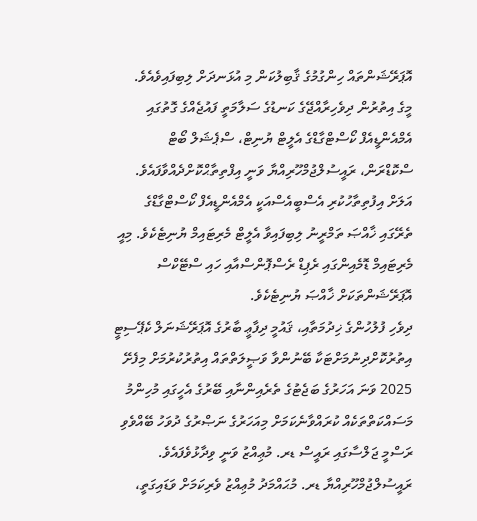އޮޕަރޭޝަންތައް ހިންގުމުގެ ޤާބިލުކަން މި އުޅަނދަށް ލިބިފައިވެއެވެ.
މީގެ އިތުރުން ދިވެހިރާއްޖޭގެ ކަނޑުގެ ސަލާމަތީ ފައުޖެއްގެ ގޮތުގައި އެމްއެންޑީއެފް ކޯސްޓްގާޑްގެ އެލީޓް ޔުނިޓް، ސްޕެޝަލް ބޯޓް ސްކޮޑްރަން، ރައީސުލްޖުމްހޫރިއްޔާ ވަނީ އިފްތިތާޙްކޮށްދެއްވާފައެވެ. އަލަށް އިފުތިތާހުކުރި އެސްބީއެސްއަކީ އެމްއެންޑީއެފް ކޯސްޓްގާޑްގެ ތެރޭގައި ޚާއްޞަ ތަމްރީނު ލިބިފައިވާ އެލީޓް މެރިޓައިމް ޔުނިޓެކެވެ. މިއީ މެރިޓައިމް ޑޮމެއިންގައި ރެޕިޑް ރެސްޕޮންސްއާއި ހައި ސްޓޭކްސް އޮޕަރޭޝަންތަކަށް ޚާއްޞަ ޔުނިޓެކެވެ.
ދިވެހި ފުލުހުންގެ ޚިދުމަތާއި، ޤައުމީ ދިފާޢީ ބާރުގެ އޮޕަރޭޝަނަލް ކެޕޭސިޓީ އިތުރުކޮށްދިނުމަށްޓަކާ ބޭނުންވާ ވަޞީލަތްތައް އިތުރުކުރުމަށް މިފެށޭ 2025 ވަނަ އަހަރުގެ ބަޖެޓުގެ ތެރެއިންނާއި ބޭރުގެ އެހީގައި މުހިންމު މަސައްކަތްތަކެއް ކުރައްވާނެކަމަށް މިއަހަރުގެ ނަޞްރުގެ ދުވަހު ބޭއްވެވި ރަސްމީ ޖަލްސާގައި ރައީސް ޑރ. މުޢިއްޒު ވަނީ ވިދާޅުވެފައެވެ.
ރައީސުލްޖުމްހޫރިއްޔާ ޑރ. މުޙައްމަދު މުޢިއްޒު ވެރިކަމަށް ވަޑައިގަތީ،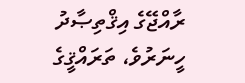ރާއްޖޭގެ އިޤްތިޞާދު ހީނަރުވެ، ތަރައްޤީގެ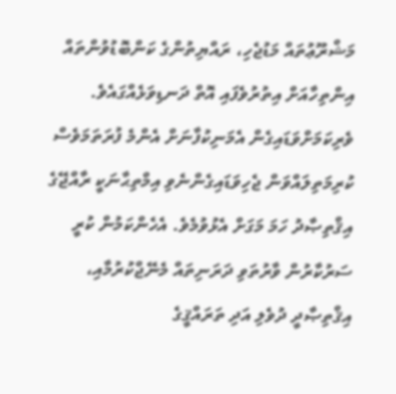މަޝްރޫޢުތައް މަޑުޖެހި، ރައްޔިތުންގެ ކަންބޮޑުވުންތައް އިންތިހާއަށް އިތުރުވެފައި އޮތް ދަނޑިވަޅެއްގައެވެ.
ވެރިކަމަށްވަޑައިގެން އެމަނިކުފާނަށް އެންމެ ފުރަތަމަވެސް ކުރިމަތިލައްވަން ޖެހިވަޑައިގެންނެވި އިމްތިޙާނަކީ ރާއްޖޭގެ އިޤްތިޞާދު ހަމަ މަގަށް އެޅުވުމެވެ. އެހެންކަމުން ކުރީ ސަރުކާރުން ވާރުތަވި ދަރަނިތައް މެނޭޖްކުރުމާއި، އިޤްތިޞާދީ ދުވެލި އަދި ތަރައްޤީގެ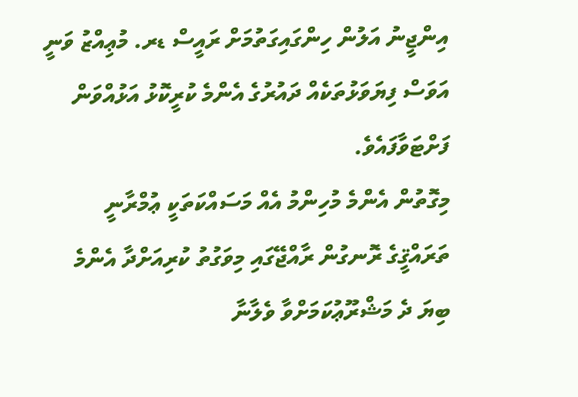އިންޖީނު އަލުން ހިންގައިގަތުމަށް ރައީސް ޑރ. މުޢިއްޒު ވަނީ އަވަސް ފިޔަވަޅުތަކެއް ދައުރުގެ އެންމެ ކުރީކޮޅު އަޅުއްވަން ފަށްޓަވާފައެވެ.
މިގޮތުން އެންމެ މުހިންމު އެއް މަސައްކަތަކީ ޢުމްރާނީ ތަރައްޤީގެ ރޮނގުން ރާއްޖޭގައި މިވަގުތު ކުރިއަށްދާ އެންމެ ބިޔަ ދެ މަޝްރޫޢުކަމަށްވާ ވެލާނާ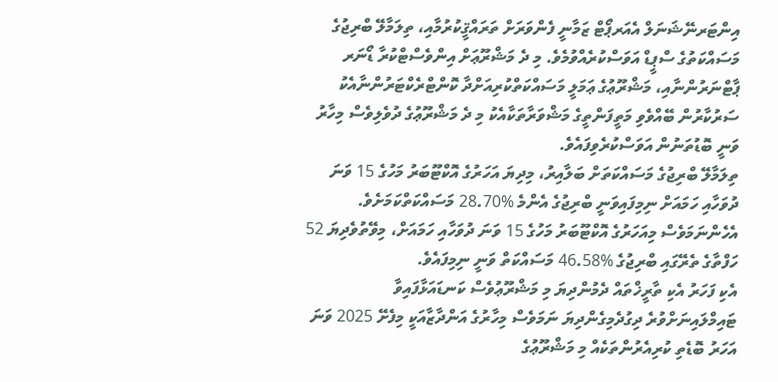އިންޓަރނޭޝަނަލް އެއަރޕޯޓް ޒަމާނީ ފެންވަރަށް ތަރައްޤީކުރުމާއި، ތިލަމާލޭ ބްރިޖުގެ މަސައްކަތުގެ ސްޕީޑް އަވަސްކުރެއްވުމެވެ. މި ދެ މަޝްރޫޢަށް އިންވެސްޓްކުރާ ޑޯނަރ ޕާޓްނަރުންނާއި، މަޝްރޫޢުގެ ޢަމަލީ މަސައްކަތްކުރިއަށްދާ ކޮންޓްރެކްޓަރުންނާއެކު ސަރުކާރުން ބޭއްވެވި މަތީފަންތީގެ މަޝްވަރާތަކާއެކު މި ދެ މަޝްރޫޢުގެ ދުވެލިވެސް މިހާރު ވަނީ ބޮޑުތަނުން އަވަސްކުރެވިފައެވެ.
ތިލަމާލޭ ބްރިޖުގެ މަސައްކަތަށް ބަލާއިރު، މިދިޔަ އަހަރުގެ އޮކްޓޫބަރު މަހުގެ 15 ވަނަ ދުވަހާއި ހަމައަށް ނިމިފައިވަނީ ބްރިޖުގެ އެންމެ %28.70 މަސައްކަތްކަމަށެވެ. އެހެންނަމަވެސް މިއަހަރުގެ އޮކްޓޫބަރު މަހުގެ 15 ވަނަ ދުވަހާއި ހަމައަށް، މިވޭތުވެދިޔަ 52 ހަފްތާގެ ތެރޭގައި ބްރިޖުގެ %46.58 މަސައްކަތް ވަނީ ނިމިފައެވެ.
އެކި ފަހަރު އެކި ތާރީޚްތައް ދެމުންދިޔަ މި މަޝްރޫޢުވެސް ކަނޑައަޅާފައިވާ ޓައިމްލައިނަށްވުރެ ދިގުދެމިގެންދިޔަ ނަމަވެސް މިހާރުގެ އަންދާޒާއަކީ މިފެށޭ 2025 ވަނަ އަހަރު ބޮޑެތި ކުރިއެރުންތަކެއް މި މަޝްރޫޢުގެ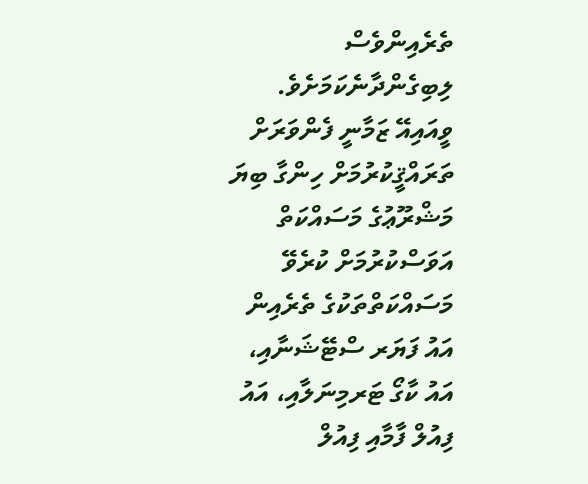ތެރެއިންވެސް ލިބިގެންދާނެކަމަށެވެ.
ވީއައިއޭ ޒަމާނީ ފެންވަރަށް ތަރައްޤީކުރުމަށް ހިންގާ ބިޔަ މަޝްރޫޢުގެ މަސައްކަތް އަވަސްކުރުމަށް ކުރެވޭ މަސައްކަތްތަކުގެ ތެރެއިން އައު ފަޔަރ ސްޓޭޝަނާއި، އައު ކާގޯ ޓަރމިނަލާއި، އައު ފިއުލް ފާމާއި ފިއުލް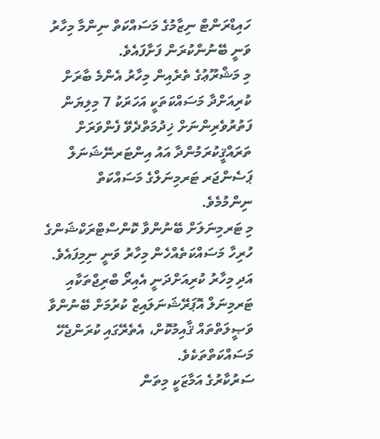ހައިޑްރަންޓް ނިޒާމުގެ މަސައްކަތް ނިންމާ މިހާރު ވަނީ ބޭނުންކުރަން ފަށާފައެވެ.
މި މަޝްރޫޢުގެ ތެރެއިން މިހާރު އެންމެ ބާރަށް ކުރިއަށްދާ މަސައްކަތަކީ އަހަރަކު 7 މިލިޔަން ފަތުރުވެރިންނަށް ޚިދުމަތްދެވޭ ފެންވަރަށް ތަރައްޤީކުރަމުންދާ އައު އިންޓަރނޭޝަނަލް ޕަސެންޖަރ ޓަރމިނަލްގެ މަސައްކަތް ނިންމުމެވެ.
މި ޓަރމިނަލަށް ބޭނުންވާ ކޮންސްޓްރަކްޝަންގެ ހުރިހާ މަސައްކަތެއްހެން މިހާރު ވަނީ ނިމިފައެވެ. އަދި މިހާރު ކުރިއަށްދަނީ އެއިރޯ ބްރިޖްތަކާއި ޓަރމިނަލް އޮޕަރޭޝަނަލައިޒް ކުރުމަށް ބޭނުންވާ ވަޞީލަތްތައް ޤާއިމުކޮށް، އެތެރޭގައި ކުރަންޖެހޭ މަސައްކަތްތަކެވެ.
ސަރުކާރުގެ އަމާޒަކީ މިތަން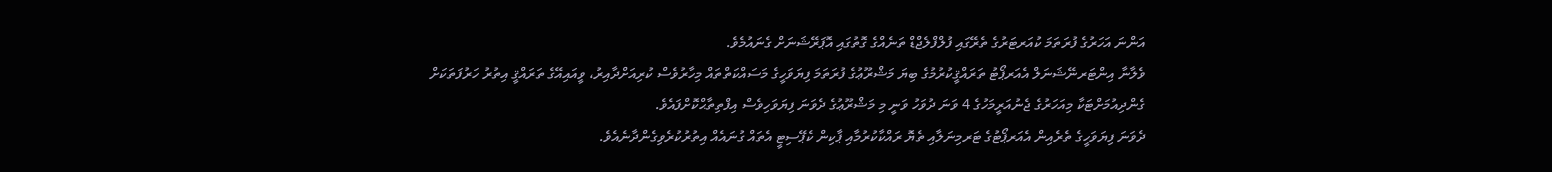އަންނަ އަހަރުގެ ފުރަތަމަ ކުއަރޓަރުގެ ތެރޭގައި ފުލްފްލެޖްޑް ތަނެއްގެ ގޮތުގައި އޮޕަރޭޝަނަށް ގެނައުމެވެ.
ވެލާނާ އިންޓަރނޭޝަނަލް އެއަރޕޯޓު ތަރައްޤީކުރުމުގެ ބިޔަ މަޝްރޫޢުގެ ފުރަތަމަ ފިޔަވަހީގެ މަސައްކަތްތައް މިހާރުވެސް ކުރިއަށްދާއިރު، ވީއައިއޭގެ ތަރައްޤީ އިތުރު ހަރުފަތަކަށް ގެންދިއުމަށްޓަކާ މިއަހަރުގެ ޖެނުއަރީމަހުގެ 4 ވަނަ ދުވަހު ވަނީ މި މަޝްރޫޢުގެ ދެވަނަ ފިޔަވަހިވެސް އިފްތިތާޙްކޮށްފައެވެ.
ދެވަނަ ފިޔަވަހީގެ ތެރެއިން އެއަރޕޯޓުގެ ޓަރމިނަލާއި ތެޔޮ ރައްކާކުރުމާއި ޕާކިން ކެޕޭސިޓީ އެތައް ގުނައެއް އިތުރުކުރެވިގެންދާނެއެވެ.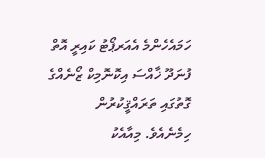ހަމައެހެންމެ އެއަރޕޯޓު ކައިރީ އޮތް ފުނަދޫ ޚާއްސަ އިކޮނޮމިކް ޒޯނެއްގެ ގޮތުގައި ތަރައްޤީކުރުން ހިމެނެއެވެ. މިއާއެކު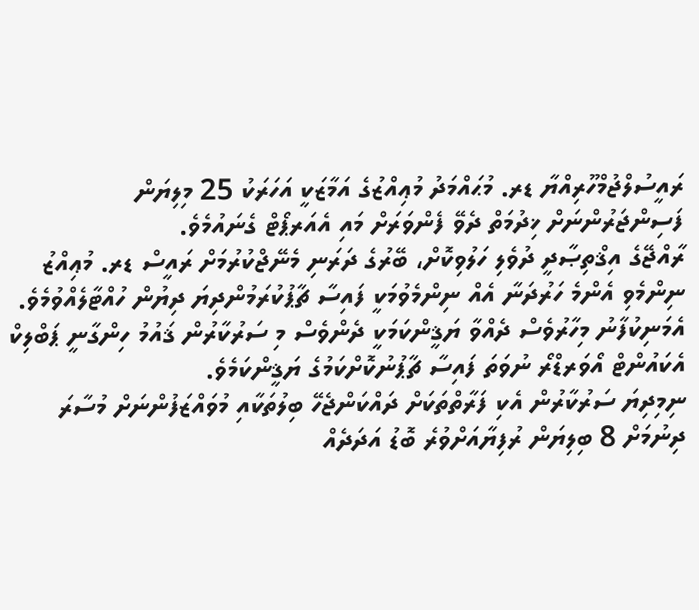ރައީސުލްޖުމްހޫރިއްޔާ ޑރ. މުޙައްމަދު މުޢިއްޒުގެ އަމާޒަކީ އަހަރަކު 25 މިލިޔަން ފަސިންޖަރުންނަށް ޚިދުމަތް ދެވޭ ފެންވަރަށް މައި އެއަރޕޯޓް ގެނައުމެވެ.
ރާއްޖޭގެ އިޤްތިޞާދީ ދުވެލި ހަލުވިކޮށް، ބޭރުގެ ދަރަނި މެނޭޖްކުރުމަށް ރައީސް ޑރ. މުޢިއްޒު ނިންމެވި އެންމެ ހަރުދަނާ އެއް ނިންމެވުމަކީ ފައިސާ ޗާޕުކުރަމުންދިޔަ ދިޔުން ހުއްޓާލެއްވުމެވެ. އެމަނިކުފާނު މިހާރުވެސް ދެއްވާ ޔަޤީންކަމަކީ ދެންވެސް މި ސަރުކާރުން ޤައުމު ހިންގާނީ ޕަބްލިކް އެކައުންޓް އޯވަރޑްރޯ ނުވަތަ ފައިސާ ޗާޕުނުކޮށްކަމުގެ ޔަޤީންކަމެވެ.
ނިމިދިޔަ ސަރުކާރުން އެކި ފަރާތްތަކަށް ދައްކަންޖެހޭ ބިލުތަކާއި މުވައްޒަފުންނަށް މުސާރަ ދިނުމަށް 8 ބިލިޔަން ރުފިޔާއަށްވުރެ ބޮޑު އަދަދެއް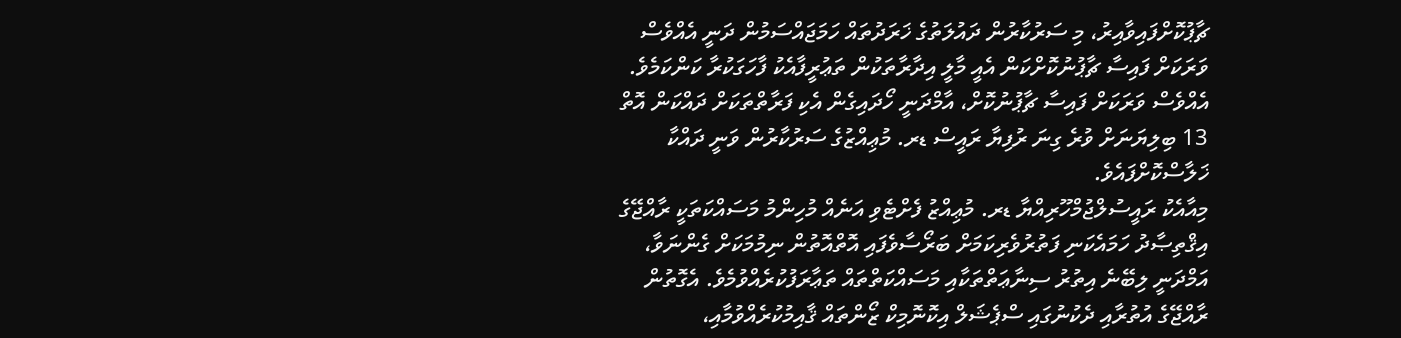ޗާޕުކޮށްފައިވާއިރު، މި ސަރުކާރުން ދައުލަތުގެ ޚަރަދުތައް ހަމަޖައްސަމުން ދަނީ އެއްވެސް ވަރަކަށް ފައިސާ ޗާޕުނުކޮށްކަން އެއީ މާލީ އިދާރާތަކުން ތަޢުރީފާއެކު ފާހަގަކުރާ ކަންކަމެވެ. އެއްވެސް ވަރަކަށް ފައިސާ ޗާޕުނުކޮށް، އާމްދަނީ ހޯދައިގެން އެކި ފަރާތްތަކަށް ދައްކަން އޮތް 13 ބިލިޔަނަށް ވުރެ ގިނަ ރުފިޔާ ރައީސް ޑރ. މުޢިއްޒުގެ ސަރުކާރުން ވަނީ ދައްކާ ޚަލާސްކޮށްފައެވެ.
މިއާއެކު ރައީސުލްޖުމްހޫރިއްޔާ ޑރ. މުޢިއްޒު ފެށްޓެވި އަނެއް މުހިންމު މަސައްކަތަކީ ރާއްޖޭގެ އިޤްތިޞާދު ހަމައެކަނި ފަތުރުވެރިކަމަށް ބަރޯސާވެފައި އޮތްއޮތުން ނިމުމަކަށް ގެންނަވާ، އަމްދަނީ ލިބޭނެ އިތުރު ސިނާޢަތްތަކާއި މަސައްކަތްތައް ތަޢާރަފުކުރެއްވުމެވެ. އެގޮތުން ރާއްޖޭގެ އުތުރާއި ދެކުނުގައި ސްޕެޝަލް އިކޮނޮމިކް ޒޯންތައް ޤާއިމުކުރެއްވުމާއި،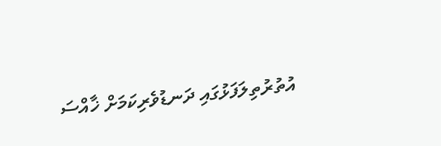އުތުރުތިލަފަޅުގައި ދަނޑުވެރިކަމަށް ޚާއްސަ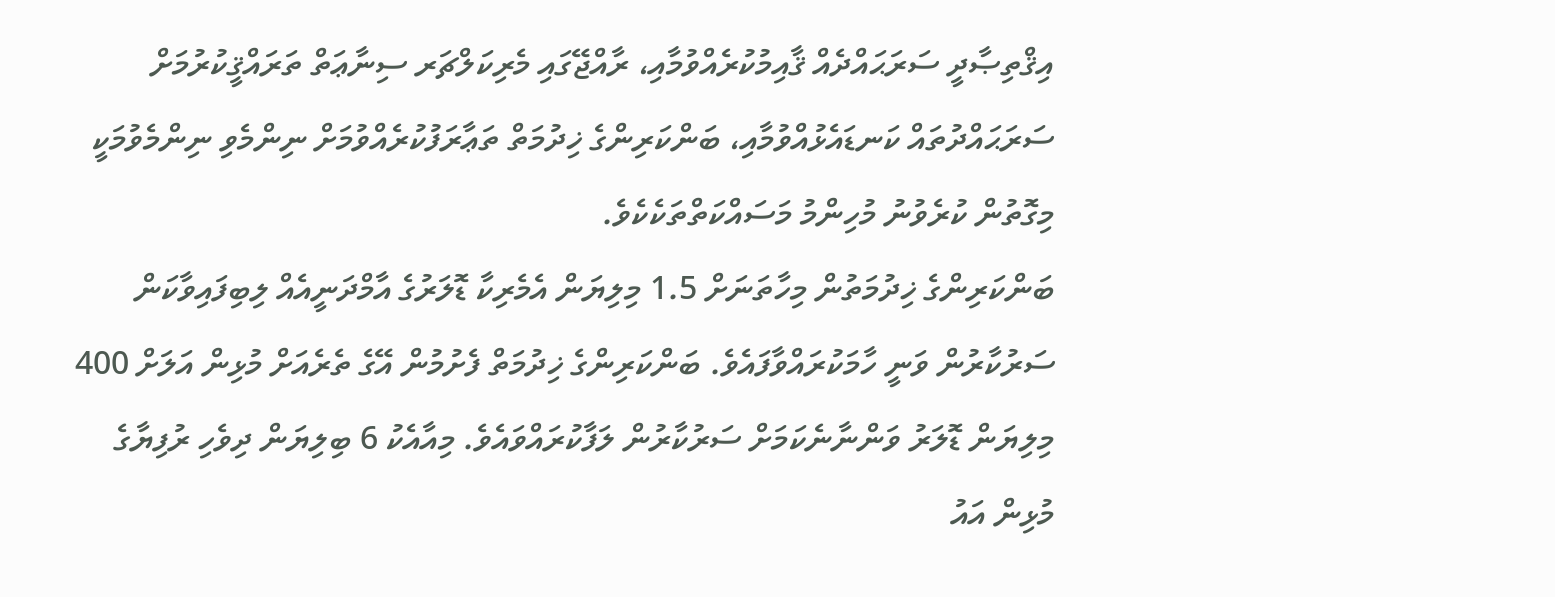އިޤްތިޞާދީ ސަރަޙައްދެއް ޤާއިމުކުރެއްވުމާއި، ރާއްޖޭގައި މެރިކަލްޗަރ ސިނާޢަތް ތަރައްޤީކުރުމަށް ސަރަޙައްދުތައް ކަނޑައެޅުއްވުމާއި، ބަންކަރިންގެ ޚިދުމަތް ތަޢާރަފުކުރެއްވުމަށް ނިންމެވި ނިންމެވުމަކީ މިގޮތުން ކުރެވުނު މުހިންމު މަސައްކަތްތަކެކެވެ.
ބަންކަރިންގެ ޚިދުމަތުން މިހާތަނަށް 1.5 މިލިޔަން އެމެރިކާ ޑޮލަރުގެ އާމްދަނީއެއް ލިބިފައިވާކަން ސަރުކާރުން ވަނީ ހާމަކުރައްވާފައެވެ. ބަންކަރިންގެ ޚިދުމަތް ފެށުމުން އޭގެ ތެރެއަށް މުޅިން އަލަށް 400 މިލިޔަން ޑޮލަރު ވަންނާނެކަމަށް ސަރުކާރުން ލަފާކުރައްވައެވެ. މިއާއެކު 6 ބިލިޔަން ދިވެހި ރުފިޔާގެ މުޅިން އައު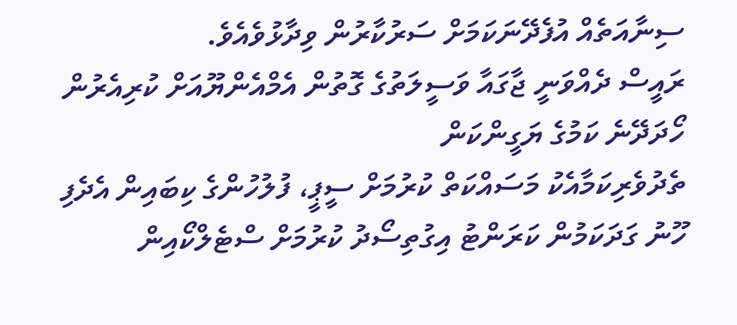ސިނާއަތެއް އުފެދޭނަކަމަށް ސަރުކާރުން ވިދާޅުވެއެވެ.
ރައީސް ދެއްވަނީ ޖާގައާ ވަސީލަތުގެ ގޮތުން އެމްއެންޔޫއަށް ކުރިއެރުން ހޯދަދޭނެ ކަމުގެ ޔަގީންކަން
ތެދުވެރިކަމާއެކު މަސައްކަތް ކުރުމަށް ސީޕީ، ފުލުހުންގެ ކިބައިން އެދެފި
ހޫނު ގަދަކަމުން ކަރަންޓު އިގުތިސޯދު ކުރުމަށް ސްޓެލްކޯއިން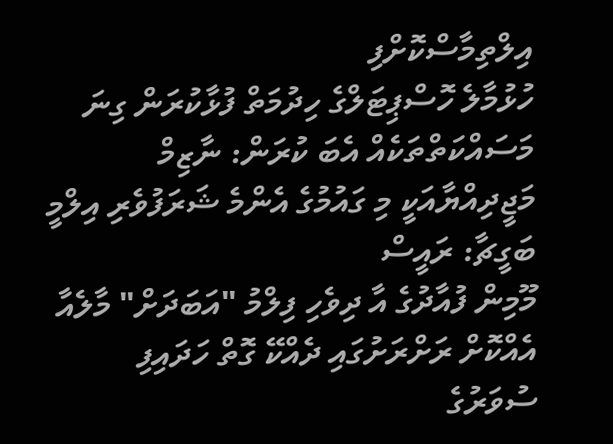އިލްތިމާސްކޮށްފި
ހުޅުމާލެ ހޮސްޕިޓަލްގެ ހިދުމަތް ފުޅާކުރަން ގިނަ މަސައްކަތްތަކެއް އެބަ ކުރަން: ނާޒިމް
މަޖީދިއްޔާއަކީ މި ގައުމުގެ އެންމެ ޝަރަފުވެރި އިލްމީ ބަގީޗާ: ރައީސް
މޫމިން ފުއާދުގެ އާ ދިވެހި ފިލްމު "އަބަދަށް" މާލެއާ އެއްކޮށް ރަށްރަށުގައި ދެއްކޭ ގޮތް ހަދައިފި
ސުވަރުގެ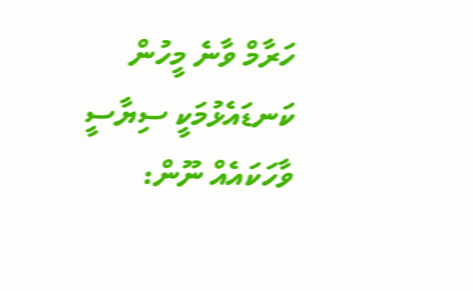ހަރާމް ވާނެ މީހުން ކަނޑައެޅުމަކީ ސިޔާސީ ވާހަކައެއް ނޫން: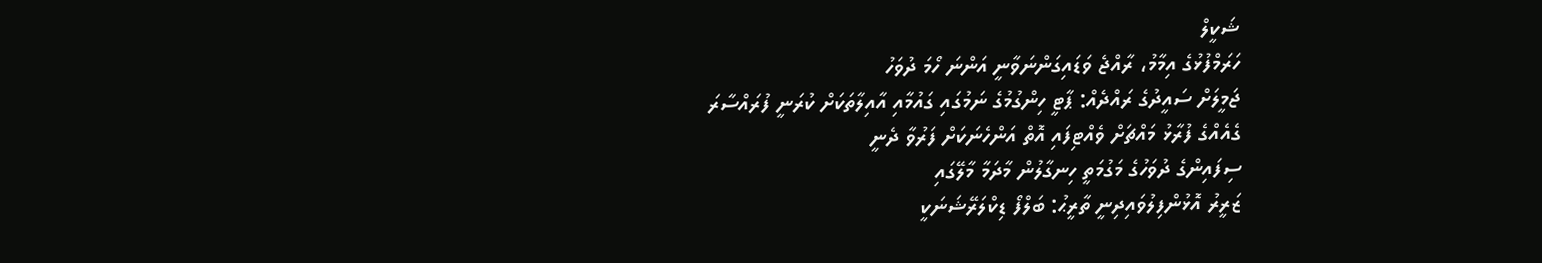ޝަކީލް
ހަރަމްފުޅުގެ އިމާމު، ރާއްޖެ ވަޑައިގަންނަވާނީ އަންނަ ހޯމަ ދުވަހު
ޖަމީލަށް ސައީދުގެ ރައްދެއް: ޕާޓީ ހިންގުމުގެ ނަމުގައި ގައުމާއި އާއިލާތަކަށް ކުރަނީ ފުރައްސާރަ
ގެއެއްގެ ފުރާޅު މައްޗަށް ވެއްޓިފައި އޮތް އަންހެނަކަށް ފަރުވާ ދެނީ
ސިފައިންގެ ދުވަހުގެ މަގުމަތީ ހިނގާލުން މާދަމާ މާލޭގައި
ޒަރީރު އޮޅުންފިލުވައިދިނީ ތާރީޙު: ބަލްފޯ ޑިކްލަރޭޝަނަކީ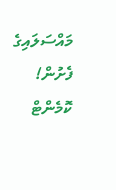މައްސަލައިގެ ފެށުން!
ކޮމެންޓް